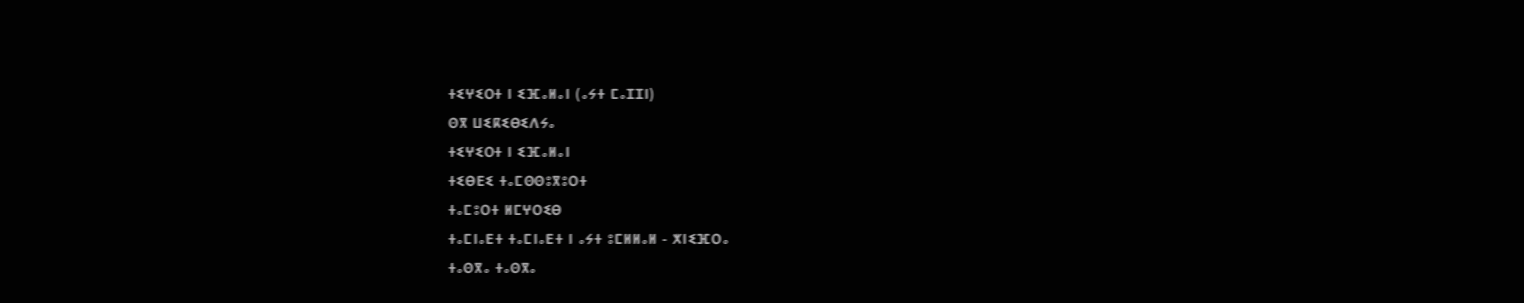ⵜⵉⵖⵉⵔⵜ ⵏ ⵉⴼⴰⵍⴰⵏ (ⴰⵢⵜ ⵎⴰⵊⵊⵏ)
ⵙⴳ ⵡⵉⴽⵉⴱⵉⴷⵢⴰ
ⵜⵉⵖⵉⵔⵜ ⵏ ⵉⴼⴰⵍⴰⵏ
ⵜⵉⴱⴹⵉ ⵜⴰⵎⵙⵙⵓⴳⵓⵔⵜ
ⵜⴰⵎⵓⵔⵜ ⵍⵎⵖⵔⵉⴱ
ⵜⴰⵎⵏⴰⴹⵜ ⵜⴰⵎⵏⴰⴹⵜ ⵏ ⴰⵢⵜ ⵓⵎⵍⵍⴰⵍ - ⵅⵏⵉⴼⵔⴰ
ⵜⴰⵙⴳⴰ ⵜⴰⵙⴳⴰ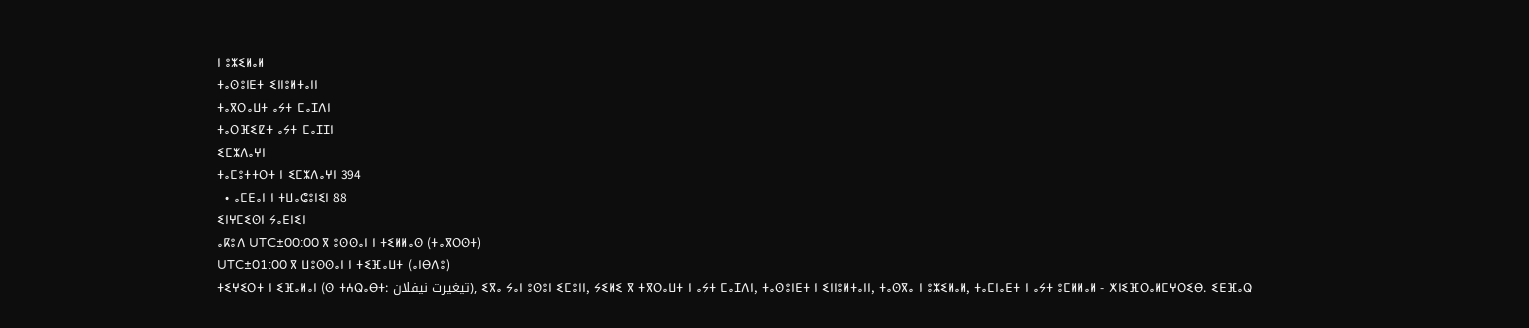ⵏ ⵓⵣⵉⵍⴰⵍ
ⵜⴰⵙⵓⵏⴹⵜ ⵉⵏⵏⵓⵍⵜⴰⵏⵏ
ⵜⴰⴳⵔⴰⵡⵜ ⴰⵢⵜ ⵎⴰⵊⴷⵏ
ⵜⴰⵔⴼⵉⵇⵜ ⴰⵢⵜ ⵎⴰⵊⵊⵏ
ⵉⵎⵣⴷⴰⵖⵏ
ⵜⴰⵎⵓⵜⵜⵔⵜ ⵏ ⵉⵎⵣⴷⴰⵖⵏ 394
  • ⴰⵎⴹⴰⵏ ⵏ ⵜⵡⴰⵛⵓⵏⵉⵏ 88
ⵉⵏⵖⵎⵉⵙⵏ ⵢⴰⴹⵏⵉⵏ
ⴰⴽⵓⴷ UTC±00:00 ⴳ ⵓⵙⵙⴰⵏ ⵏ ⵜⵉⵍⵍⴰⵙ (ⵜⴰⴳⵔⵙⵜ)
UTC±01:00 ⴳ ⵡⵓⵙⵙⴰⵏ ⵏ ⵜⵉⴼⴰⵡⵜ (ⴰⵏⴱⴷⵓ)
ⵜⵉⵖⵉⵔⵜ ⵏ ⵉⴼⴰⵍⴰⵏ (ⵙ ⵜⵄⵕⴰⴱⵜ: تيغيرت نيفلان), ⵉⴳⴰ ⵢⴰⵏ ⵓⵙⵓⵏ ⵉⵎⵓⵏⵏ, ⵢⵉⵍⵉ ⴳ ⵜⴳⵔⴰⵡⵜ ⵏ ⴰⵢⵜ ⵎⴰⵊⴷⵏ, ⵜⴰⵙⵓⵏⴹⵜ ⵏ ⵉⵏⵏⵓⵍⵜⴰⵏⵏ, ⵜⴰⵙⴳⴰ ⵏ ⵓⵣⵉⵍⴰⵍ, ⵜⴰⵎⵏⴰⴹⵜ ⵏ ⴰⵢⵜ ⵓⵎⵍⵍⴰⵍ - ⵅⵏⵉⴼⵔⴰⵍⵎⵖⵔⵉⴱ. ⵉⴹⴼⴰⵕ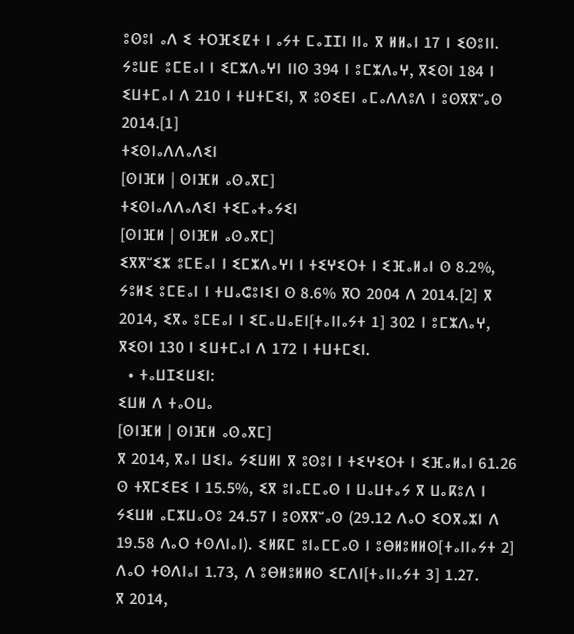ⵓⵙⵓⵏ ⴰⴷ ⵉ ⵜⵔⴼⵉⵇⵜ ⵏ ⴰⵢⵜ ⵎⴰⵊⵊⵏ ⵏⵏⴰ ⴳ ⵍⵍⴰⵏ 17 ⵏ ⵉⵙⵓⵏⵏ. ⵢⵓⵡⴹ ⵓⵎⴹⴰⵏ ⵏ ⵉⵎⵣⴷⴰⵖⵏ ⵏⵏⵙ 394 ⵏ ⵓⵎⵣⴷⴰⵖ, ⴳⵉⵙⵏ 184 ⵏ ⵉⵡⵜⵎⴰⵏ ⴷ 210 ⵏ ⵜⵡⵜⵎⵉⵏ, ⴳ ⵓⵙⵉⴹⵏ ⴰⵎⴰⴷⴷⵓⴷ ⵏ ⵓⵙⴳⴳⵯⴰⵙ 2014.[1]
ⵜⵉⵙⵏⴰⴷⴷⴰⴷⵉⵏ
[ⵙⵏⴼⵍ | ⵙⵏⴼⵍ ⴰⵙⴰⴳⵎ]
ⵜⵉⵙⵏⴰⴷⴷⴰⴷⵉⵏ ⵜⵉⵎⴰⵜⴰⵢⵉⵏ
[ⵙⵏⴼⵍ | ⵙⵏⴼⵍ ⴰⵙⴰⴳⵎ]
ⵉⴳⴳⵯⵉⵣ ⵓⵎⴹⴰⵏ ⵏ ⵉⵎⵣⴷⴰⵖⵏ ⵏ ⵜⵉⵖⵉⵔⵜ ⵏ ⵉⴼⴰⵍⴰⵏ ⵙ 8.2%, ⵢⵓⵍⵉ ⵓⵎⴹⴰⵏ ⵏ ⵜⵡⴰⵛⵓⵏⵉⵏ ⵙ 8.6% ⴳⵔ 2004 ⴷ 2014.[2] ⴳ 2014, ⵉⴳⴰ ⵓⵎⴹⴰⵏ ⵏ ⵉⵎⴰⵡⴰⴹⵏ[ⵜⴰⵏⵏⴰⵢⵜ 1] 302 ⵏ ⵓⵎⵣⴷⴰⵖ, ⴳⵉⵙⵏ 130 ⵏ ⵉⵡⵜⵎⴰⵏ ⴷ 172 ⵏ ⵜⵡⵜⵎⵉⵏ.
  • ⵜⴰⵡⵊⵉⵡⵉⵏ:
ⵉⵡⵍ ⴷ ⵜⴰⵔⵡⴰ
[ⵙⵏⴼⵍ | ⵙⵏⴼⵍ ⴰⵙⴰⴳⵎ]
ⴳ 2014, ⴳⴰⵏ ⵡⵉⵏⴰ ⵢⵉⵡⵍⵏ ⴳ ⵓⵙⵓⵏ ⵏ ⵜⵉⵖⵉⵔⵜ ⵏ ⵉⴼⴰⵍⴰⵏ 61.26 ⵙ ⵜⴳⵎⵉⴹⵉ ⵏ 15.5%, ⵉⴳ ⵓⵏⴰⵎⵎⴰⵙ ⵏ ⵡⴰⵡⵜⴰⵢ ⴳ ⵡⴰⴽⵓⴷ ⵏ ⵢⵉⵡⵍ ⴰⵎⵣⵡⴰⵔⵓ 24.57 ⵏ ⵓⵙⴳⴳⵯⴰⵙ (29.12 ⴷⴰⵔ ⵉⵔⴳⴰⵣⵏ ⴷ 19.58 ⴷⴰⵔ ⵜⵙⴷⵏⴰⵏ). ⵉⵍⴽⵎ ⵓⵏⴰⵎⵎⴰⵙ ⵏ ⵓⴱⵍⵓⵍⵍⵙ[ⵜⴰⵏⵏⴰⵢⵜ 2] ⴷⴰⵔ ⵜⵙⴷⵏⴰⵏ 1.73, ⴷ ⵓⴱⵍⵓⵍⵍⵙ ⵉⵎⴷⵏ[ⵜⴰⵏⵏⴰⵢⵜ 3] 1.27.
ⴳ 2014,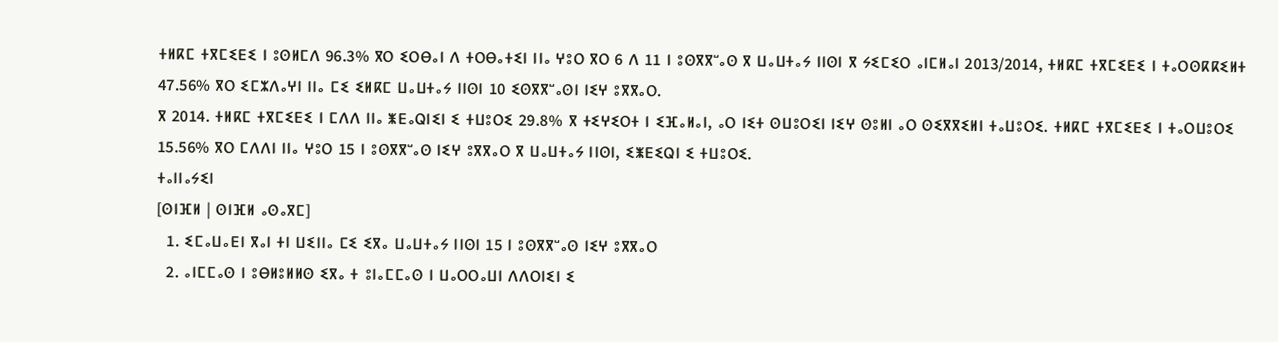ⵜⵍⴽⵎ ⵜⴳⵎⵉⴹⵉ ⵏ ⵓⵙⵍⵎⴷ 96.3% ⴳⵔ ⵉⵔⴱⴰⵏ ⴷ ⵜⵔⴱⴰⵜⵉⵏ ⵏⵏⴰ ⵖⵓⵔ ⴳⵔ 6 ⴷ 11 ⵏ ⵓⵙⴳⴳⵯⴰⵙ ⴳ ⵡⴰⵡⵜⴰⵢ ⵏⵏⵙⵏ ⴳ ⵢⵉⵎⵉⵔ ⴰⵏⵎⵍⴰⵏ 2013/2014, ⵜⵍⴽⵎ ⵜⴳⵎⵉⴹⵉ ⵏ ⵜⴰⵔⵙⴽⴽⵉⵍⵜ 47.56% ⴳⵔ ⵉⵎⵣⴷⴰⵖⵏ ⵏⵏⴰ ⵎⵉ ⵉⵍⴽⵎ ⵡⴰⵡⵜⴰⵢ ⵏⵏⵙⵏ 10 ⵉⵙⴳⴳⵯⴰⵙⵏ ⵏⵉⵖ ⵓⴳⴳⴰⵔ.
ⴳ 2014. ⵜⵍⴽⵎ ⵜⴳⵎⵉⴹⵉ ⵏ ⵎⴷⴷ ⵏⵏⴰ ⵥⴹⴰⵕⵏⵉⵏ ⵉ ⵜⵡⵓⵔⵉ 29.8% ⴳ ⵜⵉⵖⵉⵔⵜ ⵏ ⵉⴼⴰⵍⴰⵏ, ⴰⵔ ⵏⵉⵜ ⵙⵡⵓⵔⵉⵏ ⵏⵉⵖ ⵙⵓⵍⵏ ⴰⵔ ⵙⵉⴳⴳⵉⵍⵏ ⵜⴰⵡⵓⵔⵉ. ⵜⵍⴽⵎ ⵜⴳⵎⵉⴹⵉ ⵏ ⵜⴰⵔⵡⵓⵔⵉ 15.56% ⴳⵔ ⵎⴷⴷⵏ ⵏⵏⴰ ⵖⵓⵔ 15 ⵏ ⵓⵙⴳⴳⵯⴰⵙ ⵏⵉⵖ ⵓⴳⴳⴰⵔ ⴳ ⵡⴰⵡⵜⴰⵢ ⵏⵏⵙⵏ, ⵉⵥⴹⵉⵕⵏ ⵉ ⵜⵡⵓⵔⵉ.
ⵜⴰⵏⵏⴰⵢⵉⵏ
[ⵙⵏⴼⵍ | ⵙⵏⴼⵍ ⴰⵙⴰⴳⵎ]
  1. ⵉⵎⴰⵡⴰⴹⵏ ⴳⴰⵏ ⵜⵏ ⵡⵉⵏⵏⴰ ⵎⵉ ⵉⴳⴰ ⵡⴰⵡⵜⴰⵢ ⵏⵏⵙⵏ 15 ⵏ ⵓⵙⴳⴳⵯⴰⵙ ⵏⵉⵖ ⵓⴳⴳⴰⵔ
  2. ⴰⵏⵎⵎⴰⵙ ⵏ ⵓⴱⵍⵓⵍⵍⵙ ⵉⴳⴰ ⵜ ⵓⵏⴰⵎⵎⴰⵙ ⵏ ⵡⴰⵔⵔⴰⵡⵏ ⴷⴷⵔⵏⵉⵏ ⵉ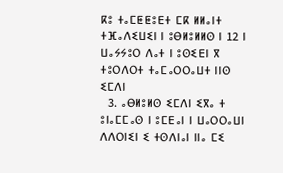ⴽⵓ ⵜⴰⵎⵟⵟⵓⴹⵜ ⵎⴽ ⵍⵍⴰⵏⵜ ⵜⴼⴰⴷⵉⵡⵉⵏ ⵏ ⵓⴱⵍⵓⵍⵍⵙ ⵏ 12 ⵏ ⵡⴰⵢⵢⵓⵔ ⴷⴰⵜ ⵏ ⵓⵙⵉⴹⵏ ⴳ ⵜⵓⵔⴷⵔⵜ ⵜⴰⵎⴰⵔⵔⴰⵡⵜ ⵏⵏⵙ ⵉⵎⴷⵏ
  3. ⴰⴱⵍⵓⵍⵙ ⵉⵎⴷⵏ ⵉⴳⴰ ⵜ ⵓⵏⴰⵎⵎⴰⵙ ⵏ ⵓⵎⴹⴰⵏ ⵏ ⵡⴰⵔⵔⴰⵡⵏ ⴷⴷⵔⵏⵉⵏ ⵉ ⵜⵙⴷⵏⴰⵏ ⵏⵏⴰ ⵎⵉ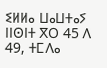ⵉⵍⵍⴰ ⵡⴰⵡⵜⴰⵢ ⵏⵏⵙⵏⵜ ⴳⵔ 45 ⴷ 49, ⵜⵎⴷⴰ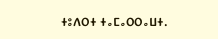ⵜⵓⴷⵔⵜ ⵜⴰⵎⴰⵔⵔⴰⵡⵜ.